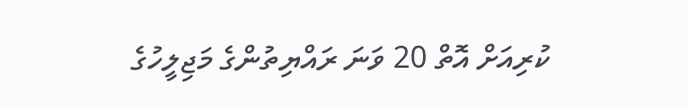ކުރިއަށް އޮތް 20 ވަނަ ރައްޔިތުންގެ މަޖިލީހުގެ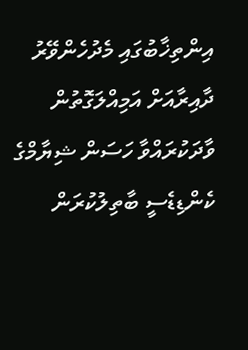އިންތިޚާބުގައި މެދުހެންވޭރު ދާއިރާއަށް އަމިއްލަގޮތުން ވާދަކުރައްވާ ހަސަން ޝިޔާމްގެ ކެންޑިޑެސީ ބާތިލުކުރަން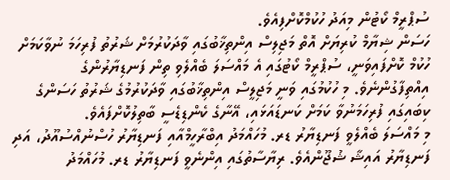ސުޕްރީމް ކޯޓުން މިއަދު ހުކުމްކޮށްފިއެވެ.
ހަސަން ޝިޔާމް ކުރިޔަށް އޮތް މަޖިލިސް އިންތިޚާބުގައި ވާދަކުރުމަށް ޝަރުތު ފުރިހަމަ ނުވާކަމަށް ހުކުމް ކޮށްފައިވަނީ، ސުޕްރީމް ކޯޓުގައި އެ މައްސަލަ ބެއްލެވި ތިން ފަނޑިޔާރުންގެ އިއްތިފާގުންނެވެ. މި ހުކުމުގައި ވަނީ މަޖިލީސް އިންތިޚާބުގައި ވާދަކުރުމުގެ ޝަރުތު ހަސަންގެ ކިބައިގައި ފުރިހަމަނުވާ ކަމަށް ކަނޑައަޅައި، އޭނާގެ ކެންޑިޑެސީ ބާތިލުކޮށްފައެވެ.
މި މައްސަލަ ބެއްލެވީ ފަނޑިޔާރު ޑރ. މުހައްމަދު އިބްރާހީމްއާއި ފަނޑިޔާރު ހުސްނުއްސުއޫދު، އަދި ފަނޑިޔާރު އައިޝާ ޝުޖޫންއެވެ. ރިޔާސާތުގައި އިންނެވީ ފަނޑިޔާރު ޑރ. މުހައްމަދު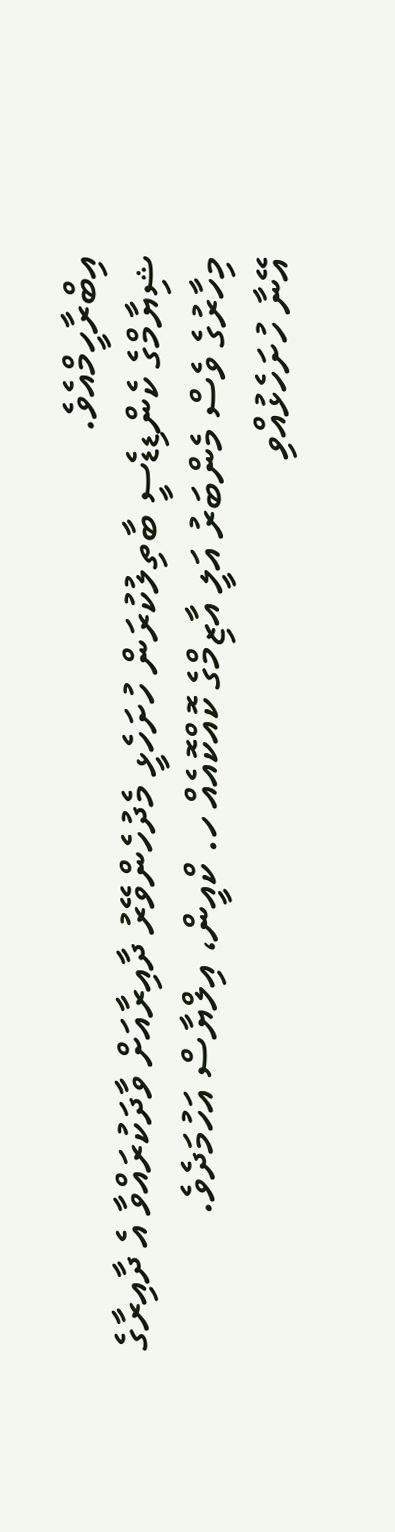އިބްރާހީމްއެވެ.
ޝިޔާމްގެ ކެންޑިޑެސީ ބާތިލުކުރަން ހުށަހެޅީ މެދުހެންވޭރު ދާއިރާއަށް ވާދަކުރައްވާ އެ ދާއިރާގެ މިހާރުގެ ވެސް މެންބަރު އަލީ އާޒިމްގެ ކޮއްކޮއެއް ހ. ކްއީން، އިލްޔާސް އަހުމަދެވެ.
އޭނާ ހުށަހެޅުއްވި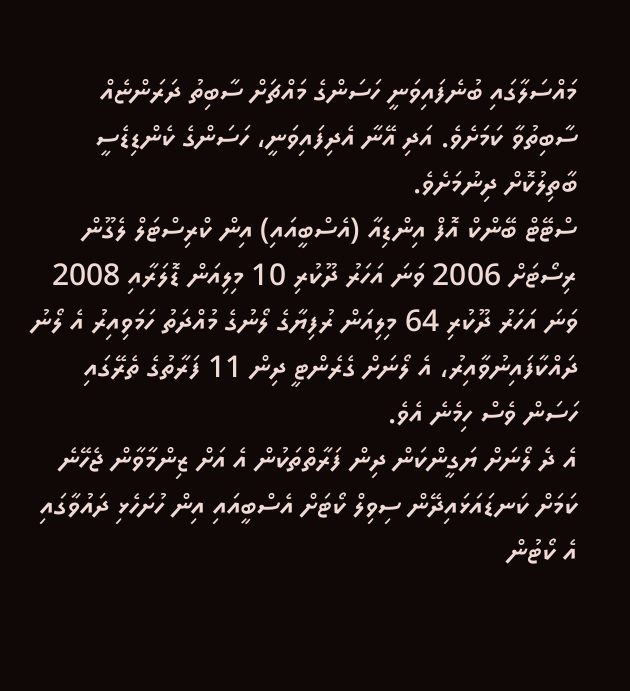މައްސަލާގައި ބުނެފައިވަނީ ހަސަންގެ މައްޗަށް ސާބިތު ދަރަންޏެއް ސާބިތުވާ ކަމަށެވެ. އަދި އޭނާ އެދިފައިވަނީ، ހަސަންގެ ކެންޑިޑެސީ ބާތިލުކޮށް ދިނުމަށެވެ.
ސްޓޭޓް ބޭންކް އޮފް އިންޑިއާ (އެސްބީއައި) އިން ކްރިސްޓަލް ލެގޫން ރިސޯޓަށް 2006 ވަނަ އަހަރު ދޫކުރި 10 މިލިއަން ޑޮލަރާއި 2008 ވަނަ އަހަރު ދޫކުރި 64 މިލިއަން ރުފިޔާގެ ލޯނުގެ މުއްދަތު ހަމަވިއިރު އެ ލޯނު ދައްކާފައިނުވާއިރު، އެ ލޯނަށް ގެރެންޓީ ދިން 11 ފަރާތުގެ ތެރޭގައި ހަސަން ވެސް ހިމެނެ އެވެ.
އެ ދެ ލޯނަށް ޔަގީންކަން ދިން ފަރާތްތަކުން އެ އަށް ޒިންމާވާން ޖެހޭނެ ކަމަށް ކަނޑައަޅައިދޭން ސިވިލް ކޯޓަށް އެސްބީއައި އިން ހުށަހެޅި ދައުވާގައި އެ ކޯޓުން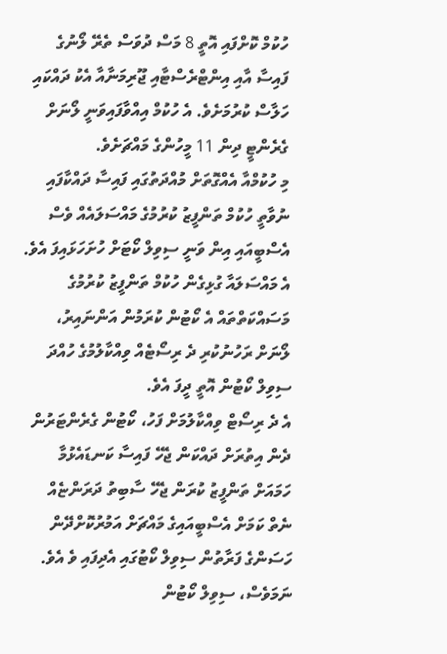ހުކުމް ކޮށްފައި އޮތީ 8 މަސް ދުވަސް ތެރޭ ލޯނުގެ ފައިސާ އާއި އިންޓްރެސްޓާއި ޖޫރިމަނާއާ އެކު ދައްކައި ހަލާސް ކުރުމަށެވެ. އެ ހުކުމް އިއްވާފައިވަނީ ލޯނަށް ގެރެންޓީ ދިން 11 މީހުންގެ މައްޗަށެވެ.
މި ހުކުމްއާ އެއްގޮތަށް މުއްދަތުގައި ފައިސާ ދައްކާފައި ނުވާތީ ހުކުމް ތަންފީޒު ކުރުމުގެ މައްސަލައެއް ވެސް އެސްބީއައި އިން ވަނީ ސިވިލް ކޯޓަށް ހުށަހަޅައިފަ އެވެ. އެ މައްސަލައާ ގުޅިގެން ހުކުމް ތަންފީޒު ކުރުމުގެ މަސައްކަތްތައް އެ ކޯޓުން ކުރަމުން އަންނައިރު، ލޯނަށް ރަހުނުކުރި ދެ ރިސޯޓެއް ވިއްކާލުމުގެ ހުއްދަ ސިވިލް ކޯޓުން އޮތީ ދީފަ އެވެ.
އެ ދެ ރިސޯޓް ވިއްކާލުމަށް ފަހު، ކޯޓުން ގެރެންޓަރުން ދެން އިތުރަށް ދައްކަން ޖެހޭ ފައިސާ ކަނޑައެޅުމާ ހަމައަށް ތަންފީޒު ކުރަން ޖެހޭ ސާބިތު ދަރަންޏެއް ނެތް ކަމަށް އެސްބީއައިގެ މައްޗަށް އަމުރުކޮށްދޭން ހަސަންގެ ފަރާތުން ސިވިލް ކޯޓުގައި އެދިފައި ވެ އެވެ. ނަމަވެސް، ސިވިލް ކޯޓުން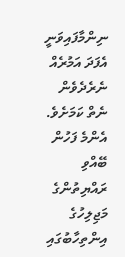ނިންމާފައިވަނީ އެފަދަ އަމުރެއް ނެރެދެވެން ނެތް ކަމަށެވެ.
އެންމެ ފަހުން ބޭއްވި ރައްޔިތުންގެ މަޖިލިހުގެ އިންތިހާބުގައި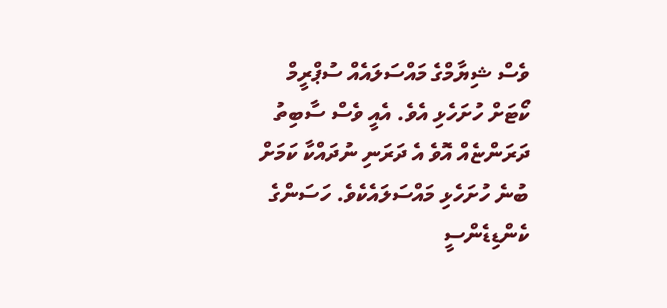ވެސް ޝިޔާމްގެ މައްސަލައެއް ސުޕްރީމް ކޯޓަށް ހުށަހެޅި އެވެ. އެއީ ވެސް ސާބިތު ދަރަންޏެއް އޮވެ އެ ދަރަނި ނުދައްކާ ކަމަށް ބުނެ ހުށަހެޅި މައްސަލައެކެވެ. ހަސަންގެ ކެންޑިޑެންސީ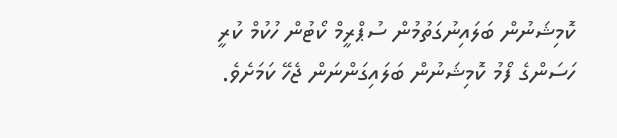ކޮމިޝަނުން ބަލައިނުގަތުމުން ސުޕްރީމް ކޯޓުން ހުކުމް ކުރީ ހަސަންގެ ފޯމު ކޮމިޝަނުން ބަލައިގަންނަން ޖެހޭ ކަމަށެވެ.